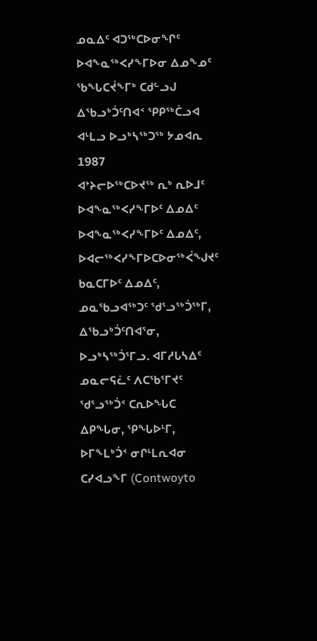ᓄᓇᐃᑦ ᐊᑐᖅᑕᐅᓂᖏᑦ ᐅᐊᖕᓇᖅᐸᓯᖕᒥᐅᓂ ᐃᓄᖕᓄᑦ
ᖃᖓᑕᔫᖕᒥᒃ ᑕᑯᓪᓗᒍ ᐃᖃᓗᒃᑑᑦᑎᐊᑉ ᕿᑭᖅᑖᓗᐊ ᐊᒻᒪᓗ ᐅᓗᒃᓴᖅᑐᖅ ᔭᓄᐊᕆ 1987
ᐊᔾᔨᓕᐅᖅᑕᐅᔪᖅ ᕆᒃ ᕆᐅᒧᑦ
ᐅᐊᖕᓇᖅᐸᓯᖕᒥᐅᑦ ᐃᓄᐃᑦ
ᐅᐊᖕᓇᖅᐸᓯᖕᒥᐅᑦ ᐃᓄᐃᑦ, ᐅᐊᓕᖅᐸᓯᖕᒥᐅᑕᐅᓂᖅᐹᖑᔪᑦ ᑲᓇᑕᒥᐅᑦ ᐃᓄᐃᑦ, ᓄᓇᖃᓗᐊᖅᑐᑦ ᖁᕐᓗᖅᑑᖅᒥ, ᐃᖃᓗᒃᑑᑦᑎᐊᕐᓂ, ᐅᓗᒃᓴᖅᑑᕐᒥᓗ. ᐊᒥᓱᒐᓴᐃᑦ ᓄᓇᓕᕋᓛᑦ ᐱᑕᖃᕐᒥᔪᑦ ᖁᕐᓗᖅᑑᑉ ᑕᕆᐅᖓᑕ ᐃᑭᖓᓂ, ᕿᖓᐅᒻᒥ, ᐅᒥᖕᒪᒃᑑᑉ ᓂᒋᒻᒪᕆᐊᓂ ᑕᓯᐊᓗᖕᒥ (Contwoyto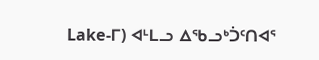Lake-ᒥ) ᐊᒻᒪᓗ ᐃᖃᓗᒃᑑᑦᑎᐊᕐ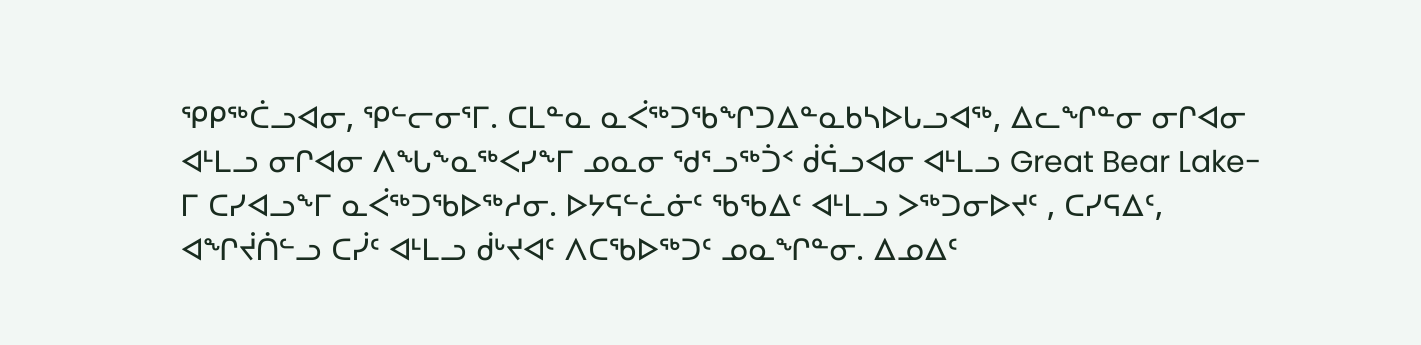ᕿᑭᖅᑖᓗᐊᓂ, ᕿᓪᓕᓂᕐᒥ. ᑕᒪᓐᓇ ᓇᐹᖅᑐᖃᖏᑐᐃᓐᓇᑲᓴᐅᒐᓗᐊᖅ, ᐃᓚᖏᓐᓂ ᓂᒋᐊᓂ ᐊᒻᒪᓗ ᓂᒋᐊᓂ ᐱᖓᖕᓇᖅᐸᓯᖕᒥ ᓄᓇᓂ ᖁᕐᓗᖅᑑᑉ ᑰᕌᓗᐊᓂ ᐊᒻᒪᓗ Great Bear Lake-ᒥ ᑕᓯᐊᓗᖕᒥ ᓇᐹᖅᑐᖃᐅᖅᓱᓂ. ᐅᔭᕋᓪᓛᓃᑦ ᖃᖃᐃᑦ ᐊᒻᒪᓗ ᐳᖅᑐᓂᐅᔪᑦ , ᑕᓯᕋᐃᑦ, ᐊᖏᔫᑏᓪᓗ ᑕᓰᑦ ᐊᒻᒪᓗ ᑰᒡᔪᐊᑦ ᐱᑕᖃᐅᖅᑐᑦ ᓄᓇᖏᓐᓂ. ᐃᓄᐃᑦ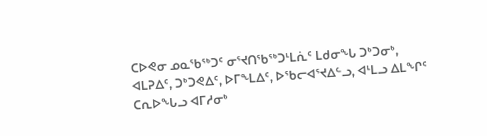ᑕᐅᕙᓂ ᓄᓇᖃᖅᑐᑦ ᓂᕐᔪᑎᖃᖅᑐᒻᒪᕇᑦ ᒪᑯᓂᖓ ᑐᒃᑐᓂᒃ, ᐊᒪᕈᐃᑦ, ᑐᒃᑐᕙᐃᑦ, ᐅᒥᖕᒪᐃᑦ, ᐅᖃᓕᐊᕐᔪᐃᓪᓗ, ᐊᒻᒪᓗ ᐃᒪᖏᑦ ᑕᕆᐅᖓᓗ ᐊᒥᓱᓂᒃ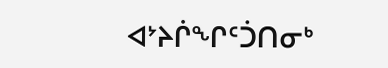ᐊᔾᔨᒌᖏᑦᑑᑎᓂᒃ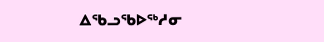ᐃᖃᓗᖃᐅᖅᓱᓂ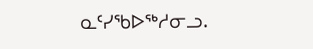ᓇᑦᓯᖃᐅᖅᓱᓂᓗ.